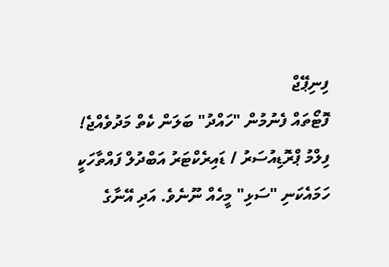ފިނިޕޭޖް
ފޮޓޯތައް ފެނުމުން "ހައްދު" ބަލަން ކެތް މަދުވެއްޖެ!
ފިލްމު ޕްރޮޑިއުސަރު / ޑައިރެކްޓަރު އަބްދުލް ފައްތާހަކީ ހަމައެކަނި "ސަޅި" މީހެއް ނޫނެވެ. އަދި އޭނާގެ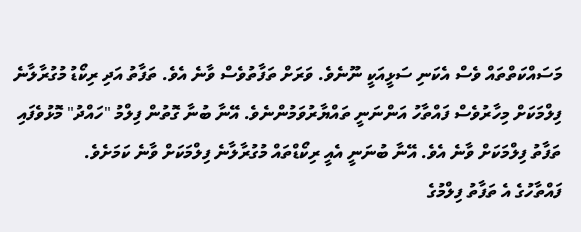މަސައްކަތްތައް ވެސް އެކަނި ސަޅީއަކީ ނޫނެވެ. ވަރަށް ތަފާތުވެސް ވާނެ އެވެ. ތަފާތު އަދި ރިކޯޑު މުގުރާލާނެ ފިލްމަކަށް މިހާރުވެސް ފައްތާހު އަންނަނީ ތައްޔާރުވަމުންނެވެ. އޭނާ ބުނާ ގޮތުން ފިލްމު "ހައްދު" މޮޅުވެފައި ތަފާތު ފިލްމަކަށް ވާނެ އެވެ. އޭނާ ބުނަނީ އެއީ ރިކޯޑްތައް މުގުރާލާނެ ފިލްމަކަށް ވާނެ ކަމަށެވެ.
ފައްތާހުގެ އެ ތަފާތު ފިލްމުގެ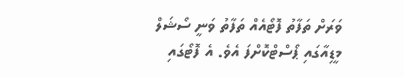ވަރަށް ތަފާތު ފޮޓޯއެއް ތަފާތު ވަނީ ސޯޝަލް މީޑިއާގައި ޕޯސްޓްކޮށްފަ އެވެ. އެ ފޮޓޯގައި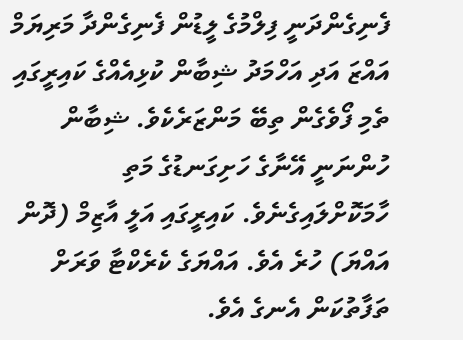ފެނިގެންދަނީ ފިލްމުގެ ލީޑުން ފެނިގެންދާ މަރިޔަމް އައްޒަ އަދި އަހްމަދު ޝިބާން ކުޅިއެއްގެ ކައިރީގައި ތެމި ފޯވެގެން ތިބޭ މަންޒަރެކެވެ. ޝިބާން ހުންނަނީ އޭނާގެ ހަށިގަނޑުގެ މަތި ހާމަކޮށްލައިގެނެވެ. ކައިރީގައި އަލީ އާޒިމް (ދޮން އައްޔަ) ހުރެ އެވެ. އައްޔަގެ ކެރެކްޓާ ވަރަށް ތަފާތުކަން އެނގެ އެވެ.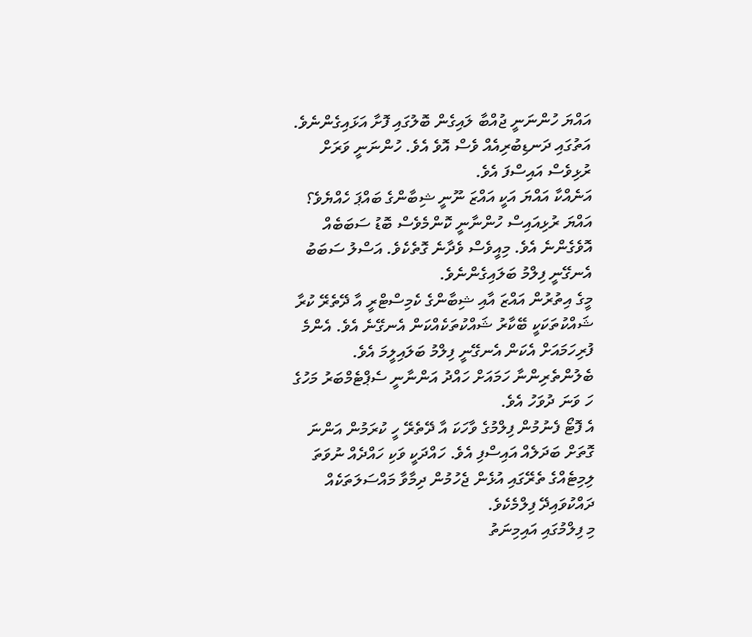އައްޔަ ހުންނަނީ ޖުއްބާ ލައިގެން ބޮލުގައި ފޮށާ އަޅައިގެންނެވެ. އަތުގައި ދަނޑިބުރިއެއް ވެސް އޮވެ އެވެ. ހުންނަނީ ވަރަށް ރުޅިވެސް އައިސްފަ އެވެ.
އަނެއްކާ އައްޔަ އަކީ އައްޒަ ނޫނީ ޝިބާންގެ ބައްޕަ ހެއްޔެވެ؟ އައްޔަ ރުޅިއައިސް ހުންނާނީ ކޮންމެވެސް ބޮޑު ސަބަބެއް އޮވެގެންނެ އެވެ. މިއީވެސް ވެދާނެ ގޮތެކެވެ. އަސްލު ސަބަބު އެނގޭނީ ފިލްމު ބަލައިގެންނެވެ.
މީގެ އިތުރުން އައްޒަ އާއި ޝިބާންގެ ކެމިސްޓްރީ އާ ދޭތެރޭ ކުރާ ޝައްކުތަކަކީ ބޭކާރު ޝައްކުތަކެއްކަން އެނގޭނެ އެވެ. އެންމެ ފުރިހަމައަށް އެކަން އެނގޭނީ ފިލްމު ބަލައިލީމަ އެވެ. ބެލުންތެރިންނާ ހަމައަށް ހައްދު އަންނާނީ ސެޕްޓެމްބަރު މަހުގެ ހަ ވަނަ ދުވަހު އެވެ.
އެ ފޮޓޯ ފެނުމުން ފިލްމުގެ ވާހަކަ އާ ދޭތެރޭ ހީ ކުރަމުން އަންނަ ގޮތަށް ބަދަލެއް އައިސްފި އެވެ. ހައްދަކީ ވަކި ހައްދެއް ނުވަތަ ލިމިޓެއްގެ ތެރޭގައި އުޅެން ޖެހުމުން ދިމާވާ މައްސަލަތަކެއް ދައްކުވައިދޭ ފިލްމެކެވެ.
މި ފިލްމުގައި އައިމިނަތު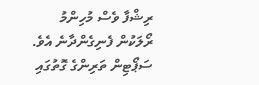ރިޝްފާ ވެސް މުހިންމު ރޯލަކުން ފެނިގެންދާނެ އެވެ. ސަޕޯޓިން ތަރިންގެ ގޮތުގައި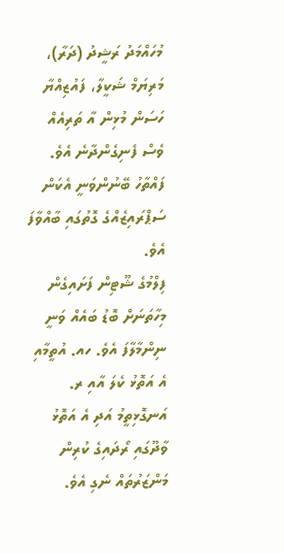މުހައްމަދު ރަޝީދު (ދަރާ)، މަރިޔަމް ޝަކީލާ، ފައުޒިއްޔާ ހަސަން މުޅިން އާ ތަރިއެއް ވެސް ފެނިގެންދާނެ އެވެ. ފައްތާހު ބޭނުންވަނީ އެކަން ސަޕްރައިޒެއްގެ ގޮތުގައި ބާއްވާފަ އެވެ.
ފިލްމުގެ ޝޫޓިން ފަށައިގެން މިހާތަނަށް ބޮޑު ބައެއް ވަނީ ނިންމާލާފަ އެވެ. ހއ. އުތީމާއި އެ އަތޮޅު ކެލަ އާއި ރ. އަނގޮޅިތީމު އަދި އެ އަތޮޅު ވާދޫގައި ރޯދައިގެ ކުރިން މަންޒަރުތައް ނެގި އެވެ.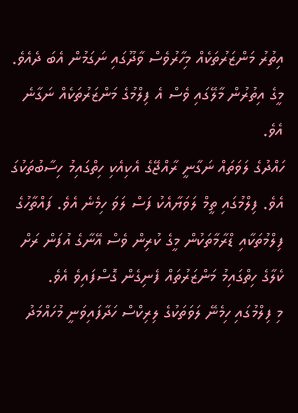އިތުރު މަންޒަރުތަކެއް މިހާރުވެސް ވާދޫގައި ނަގަމުން އެބަ ދެއެވެ. މީގެ އިތުރުން މާލޭގައި ވެސް އެ ފިލްމުގެ މަންޒަރުތަކެއް ނަގާނެ އެވެ.
ހައްދުގެ ލަވަތައް ނަގާނީ ރާއްޖޭގެ އެކިއެކި ހިތްގައިމު ހިސާބުތަކުގަ އެވެ. ފިލްމުގައި ތީމް ލަވަޔާއެކު ފަސް ލަވަ ހިމެނެ އެވެ. ފައްތާހުގެ ފިލްމުތަކާއި ޑްރާމާތަކުން މީގެ ކުރިން ވެސް އޭނާގެ އުފަން ރަށް ކެލާގެ ހިތްގައިމު މަންޒަރުތައް ފެނިގެން ގޮސްފައިވެ އެވެ.
މި ފިލްމުގައި ހިމެނޭ ލަވަތަކުގެ ލިރިކްސް ހަދާފައިވަނީ މުހައްމަދު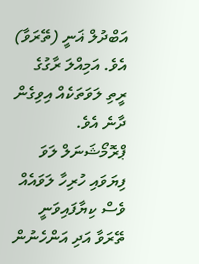އަބްދުލް ޣަނީ (ތޭރަވާ) އެވެ. އަމިއްލަ ރާގުގެ ރީތި ލަވަތަކެއް އިވިގެން ދާނެ އެވެ. ޕްރޮމޯޝަނަލް ލަވަ ފިޔަވައި ހުރިހާ ލަވައެއް ވެސް ކިޔާފައިވަނީ ތޭރަވާ އަދި އަންހެނުން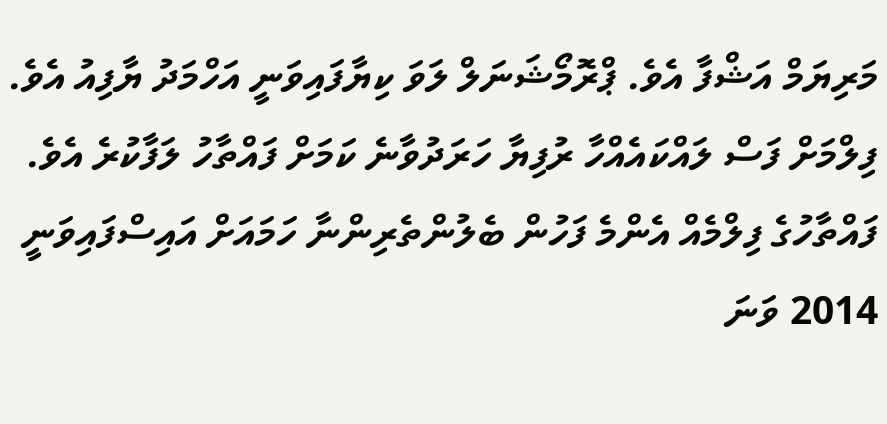މަރިޔަމް އަޝްފާ އެވެ. ޕްރޮމޯޝަނަލް ލަވަ ކިޔާފައިވަނީ އަހްމަދު ޔާފިއު އެވެ. ފިލްމަށް ފަސް ލައްކައެއްހާ ރުފިޔާ ހަރަދުވާނެ ކަމަށް ފައްތާހު ލަފާކުރެ އެވެ.
ފައްތާހުގެ ފިލްމެއް އެންމެ ފަހުން ބެލުންތެރިންނާ ހަމައަށް އައިސްފައިވަނީ 2014 ވަނަ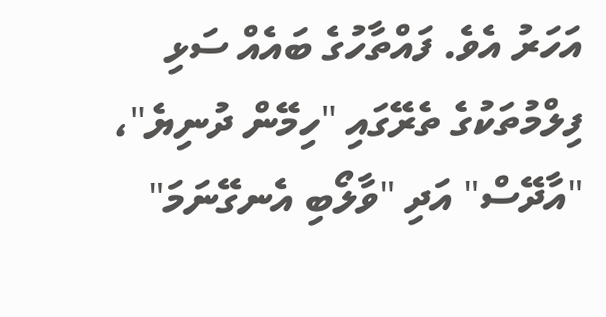އަހަރު އެވެ. ފައްތާހުގެ ބައެއް ސަޅި ފިލްމުތަކުގެ ތެރޭގައި "ހިމޭން ދުނިޔެ"، "އާދޭސް" އަދި "ވާލޯބި އެނގޭނަމަ"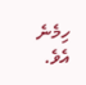ހިމެނެ އެވެ.